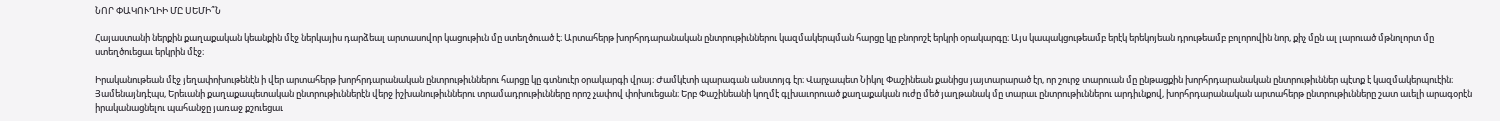ՆՈՐ ՓԱԿՈՒՂԻԻ ՄԸ ՍԵՄԻ՞Ն

Հայաստանի ներքին քաղաքական կեանքին մէջ ներկայիս դարձեալ արտասովոր կացութիւն մը ստեղծուած է։ Արտահերթ խորհրդարանական ընտրութիւններու կազմակերպման հարցը կը բնորոշէ երկրի օրակարգը։ Այս կապակցութեամբ երէկ երեկոյեան դրութեամբ բոլորովին նոր, քիչ մըն ալ լարուած մթնոլորտ մը ստեղծուեցաւ երկրին մէջ։

Իրականութեան մէջ յեղափոխութենէն ի վեր արտահերթ խորհրդարանական ընտրութիւններու հարցը կը գտնուէր օրակարգի վրայ։ Ժամկէտի պարագան անստոյգ էր։ Վարչապետ Նիկոլ Փաշինեան քանիցս յայտարարած էր, որ շուրջ տարուան մը ընթացքին խորհրդարանական ընտրութիւններ պէտք է կազմակերպուէին։ Յամենայնդէպս, Երեւանի քաղաքապետական ընտրութիւններէն վերջ իշխանութիւններու տրամադրութիւնները որոշ չափով փոխուեցան։ Երբ Փաշինեանի կողմէ գլխաւորուած քաղաքական ուժը մեծ յաղթանակ մը տարաւ ընտրութիւններու արդիւնքով, խորհրդարանական արտահերթ ընտրութիւնները շատ աւելի արագօրէն իրականացնելու պահանջը յառաջ քշուեցաւ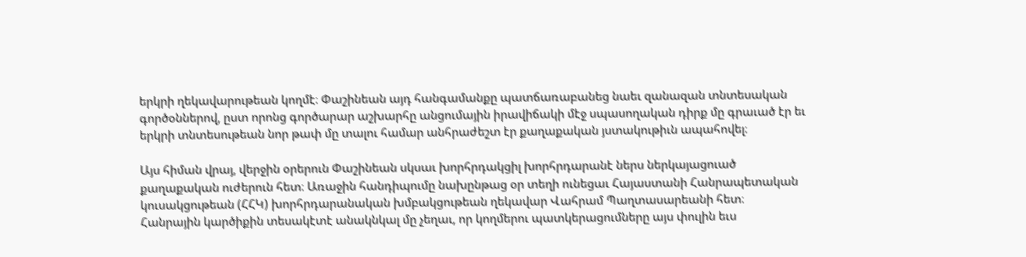երկրի ղեկավարութեան կողմէ։ Փաշինեան այդ հանգամանքը պատճառաբանեց նաեւ զանազան տնտեսական գործօններով, ըստ որոնց գործարար աշխարհը անցումային իրավիճակի մէջ սպասողական դիրք մը գրաւած էր եւ երկրի տնտեսութեան նոր թափ մը տալու համար անհրաժեշտ էր քաղաքական յստակութիւն ապահովել։

Այս հիման վրայ, վերջին օրերուն Փաշինեան սկսաւ խորհրդակցիլ խորհրդարանէ ներս ներկայացուած քաղաքական ուժերուն հետ։ Առաջին հանդիպումը նախընթաց օր տեղի ունեցաւ Հայաստանի Հանրապետական կուսակցութեան (ՀՀԿ) խորհրդարանական խմբակցութեան ղեկավար Վահրամ Պաղտասարեանի հետ։ Հանրային կարծիքին տեսակէտէ անակնկալ մը չեղաւ, որ կողմերու պատկերացումները այս փուլին եւս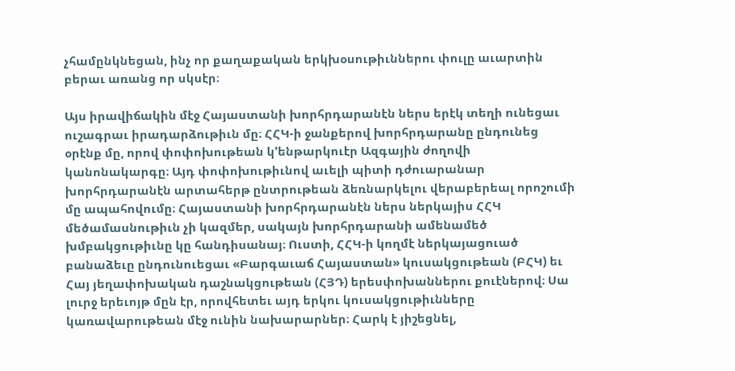չհամընկնեցան, ինչ որ քաղաքական երկխօսութիւններու փուլը աւարտին բերաւ առանց որ սկսէր։

Այս իրավիճակին մէջ Հայաստանի խորհրդարանէն ներս երէկ տեղի ունեցաւ ուշագրաւ իրադարձութիւն մը։ ՀՀԿ-ի ջանքերով խորհրդարանը ընդունեց օրէնք մը, որով փոփոխութեան կ՚ենթարկուէր Ազգային ժողովի կանոնակարգը։ Այդ փոփոխութիւնով աւելի պիտի դժուարանար խորհրդարանէն արտահերթ ընտրութեան ձեռնարկելու վերաբերեալ որոշումի մը ապահովումը։ Հայաստանի խորհրդարանէն ներս ներկայիս ՀՀԿ մեծամասնութիւն չի կազմեր, սակայն խորհրդարանի ամենամեծ խմբակցութիւնը կը հանդիսանայ։ Ուստի, ՀՀԿ-ի կողմէ ներկայացուած բանաձեւը ընդունուեցաւ «Բարգաւաճ Հայաստան» կուսակցութեան (ԲՀԿ) եւ Հայ յեղափոխական դաշնակցութեան (ՀՅԴ) երեսփոխաններու քուէներով։ Սա լուրջ երեւոյթ մըն էր, որովհետեւ այդ երկու կուսակցութիւնները կառավարութեան մէջ ունին նախարարներ։ Հարկ է յիշեցնել,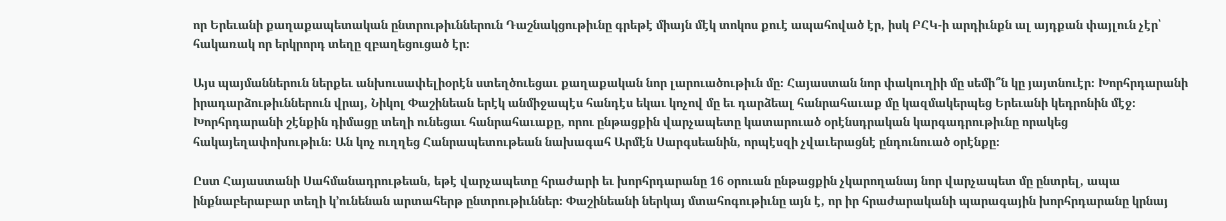որ Երեւանի քաղաքապետական ընտրութիւններուն Դաշնակցութիւնը գրեթէ միայն մէկ տոկոս քուէ ապահոված էր, իսկ ԲՀԿ-ի արդիւնքն ալ այդքան փայլուն չէր՝ հակառակ որ երկրորդ տեղը զբաղեցուցած էր։

Այս պայմաններուն ներքեւ անխուսափելիօրէն ստեղծուեցաւ քաղաքական նոր լարուածութիւն մը։ Հայաստան նոր փակուղիի մը սեմի՞ն կը յայտնուէր։ Խորհրդարանի իրադարձութիւններուն վրայ, Նիկոլ Փաշինեան երէկ անմիջապէս հանդէս եկաւ կոչով մը եւ դարձեալ հանրահաւաք մը կազմակերպեց Երեւանի կեդրոնին մէջ։ Խորհրդարանի շէնքին դիմացը տեղի ունեցաւ հանրահաւաքը, որու ընթացքին վարչապետը կատարուած օրէնսդրական կարգադրութիւնը որակեց հակայեղափոխութիւն։ Ան կոչ ուղղեց Հանրապետութեան նախագահ Արմէն Սարգսեանին, որպէսզի չվաւերացնէ ընդունուած օրէնքը։

Ըստ Հայաստանի Սահմանադրութեան, եթէ վարչապետը հրաժարի եւ խորհրդարանը 16 օրուան ընթացքին չկարողանայ նոր վարչապետ մը ընտրել, ապա ինքնաբերաբար տեղի կ՚ունենան արտահերթ ընտրութիւններ։ Փաշինեանի ներկայ մտահոգութիւնը այն է, որ իր հրաժարականի պարագային խորհրդարանը կրնայ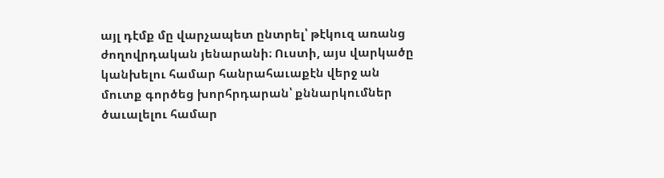այլ դէմք մը վարչապետ ընտրել՝ թէկուզ առանց ժողովրդական յենարանի։ Ուստի, այս վարկածը կանխելու համար հանրահաւաքէն վերջ ան մուտք գործեց խորհրդարան՝ քննարկումներ ծաւալելու համար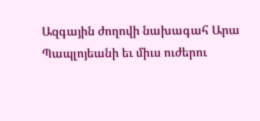Ազգային ժողովի նախագահ Արա Պապլոյեանի եւ միւս ուժերու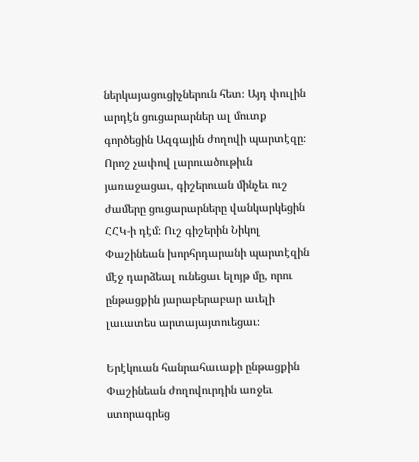ներկայացուցիչներուն հետ։ Այդ փուլին արդէն ցուցարարներ ալ մուտք գործեցին Ազգային ժողովի պարտէզը։ Որոշ չափով լարուածութիւն յառաջացաւ, գիշերուան մինչեւ ուշ ժամերը ցուցարարները վանկարկեցին ՀՀԿ-ի դէմ։ Ուշ գիշերին Նիկոլ Փաշինեան խորհրդարանի պարտէզին մէջ դարձեալ ունեցաւ ելոյթ մը, որու ընթացքին յարաբերաբար աւելի լաւատես արտայայտուեցաւ։

Երէկուան հանրահաւաքի ընթացքին Փաշինեան ժողովուրդին առջեւ ստորագրեց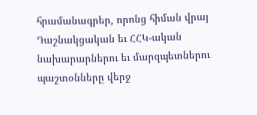հրամանագրեր, որոնց հիման վրայ Դաշնակցական եւ ՀՀԿ-ական նախարարներու եւ մարզպետներու պաշտօնները վերջ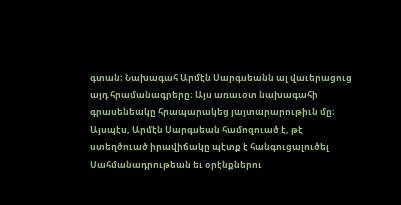գտան։ Նախագահ Արմէն Սարգսեանն ալ վաւերացուց այդ հրամանագրերը։ Այս առաւօտ նախագահի գրասենեակը հրապարակեց յայտարարութիւն մը։ Այսպէս, Արմէն Սարգսեան համոզուած է, թէ ստեղծուած իրավիճակը պէտք է հանգուցալուծել Սահմանադրութեան եւ օրէնքներու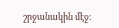շրջանակին մէջ։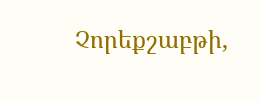Չորեքշաբթի,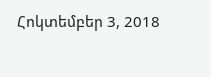Հոկտեմբեր 3, 2018